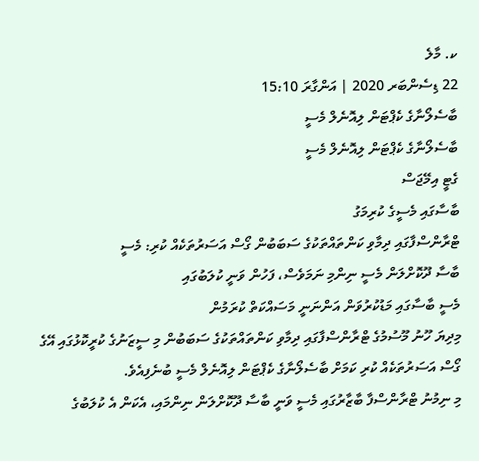ކ. މާލެ
22 ޑިސެންބަރ 2020 | އަންގާރަ 15:10
ބާސެލޯނާގެ ކެޕްޓަން ލިއޮނެލް މެސީ
ބާސެލޯނާގެ ކެޕްޓަން ލިއޮނެލް މެސީ
ގެޓީ އިމޭޖަސް
ބާސާގައި މެސީގެ ކުރިމަގު
ޓްރާންސްފާގައި ދިމާވި ކަންތައްތަކުގެ ސަބަބުން ގޯސް އަސަރުތަކެއް ކުރި: މެސީ
ބާސާ ދޫކޮށްލަން މެސީ ނިންމި ނަމަވެސް، ފަހުން ވަނީ ކުލަބުގައި
މެސީ ބާސާގައި މަޑުކުރުވަން އަންނަނީ މަސައްކަތް ކުރަމުން
މިދިޔަ ހޫނު މޫސުމުގެ ޓްރާންސްފާގައި ދިމާވި ކަންތައްތަކުގެ ސަބަބުން މި ސީޒަނުގެ ކުރީކޮޅުގައި އޭގެ ގޯސް އަސަރުތަކެއް ކުރި ކަމަށް ބާސެލޯނާގެ ކެޕްޓަން ލިއޮނެލް މެސީ ބުނެފިއެވެ.
މި ނިމުނު ޓްރާންސްފާ ބާޒާރުގައި މެސީ ވަނީ ބާސާ ދޫކޮށްލަން ނިންމައި، އެކަން އެ ކުލަބުގެ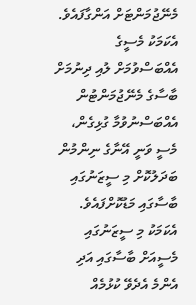މެނޭޖުމަންޓަށް އަންގާފައެވެ. އެކަމަކު މެސީގެ އެއްބަސްވުމަށް ލުއި ދިނުމަށް ބާސާގެ މެނޭޖުމަންޓުން އެއްބަސްނުވުމާ ގުޅިގެން، މެސީ ވަނީ އޭނާގެ ނިންމުން ބަދަލުކޮށް މި ސީޒަނުގައި ބާސާގައި މަޑުކޮށްފައެވެ.
އެކަމަކު މި ސީޒަނުގައި މެސީއަށް ބާސާގައި އަދި އެންމެ އެދެވޭ ކުޅުމެއް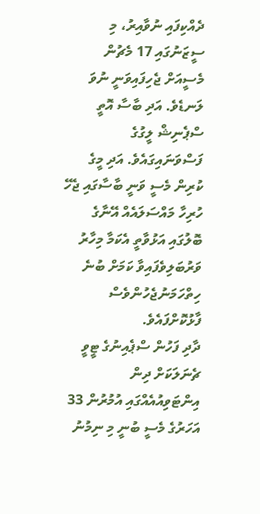ދެއްކިފައި ނުވާއިރު، މި ސީޒަނުގައި 17 މެޗުން މެސީއަށް ޖެހިފައިވަނީ ނުވަ ލަނޑެވެ. އަދި ބާސާ އޮތީ ސްޕެނިޝް ލީގުގެ ފަސްވަނައިގައެވެ. އަދި މީގެ ކުރިން މެސީ ވަނީ ބާސާގައި ޖެހޭ ހުރިހާ މައްސަލައެއް އޭނާގެ ބޮލުގައި އަޅުވާތީ އެކަމާ މިހާރު ވަރުބަލިވެފައިވާ ކަމަށް ބުނެ ހިތްހަމަނުޖެހުންވެސް ފާޅުކޮށްފައެވެ.
ދާދި ފަހުން ސްޕެއިނުގެ ޓީވީ ޗެނަލަކަށް ދިން އިންޓަވިއުއެއްގައި އުމުރުން 33 އަހަރުގެ މެސީ ބުނީ މި ނިމުނު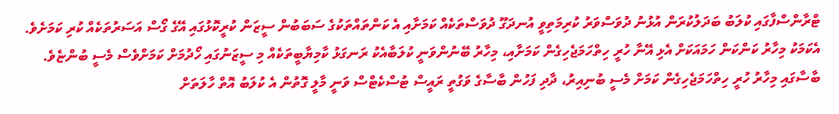ޓްރާންސްފާގައި ކުލަބު ބަދަލުކުރަން އުޅުނު ދުވަސްވަރު ކުރިމަތިވީ އުނދަގޫ ދުވަސްތަކެއް ކަމަށާއި އެ ކަންތައްތަކުގެ ސަބަބުން ސީޒަން ކުރީކޮޅުގައި އޭގެ ގޯސް އަސަރުތަކެއް ކުރި ކަމަށެވެ. އެކަމަކު މިހާރު ކަންކަން ހަމައަކަށް އެޅި އޭނާ ހުރީ ހިތްހަމަޖެހިގެން ކަމަށާއި، މިހާރު ބޭނުންވަނީ ކުލަބާއެކު ރަނގަޅު ކާމިޔާބީތަކެއް މި ސީޒަނުގައި ހޯދުމަށް ކަމަށްވެސް މެސީ ބުންޏެވެ.
ބާސާގައި މިހާރު ހުރީ ހިތްހަމަޖެހިގެން ކަމަށް މެސީ ބުނިއިރު، ދާދި ފަހުން ބާސާގެ ވަގުތީ ރައީސް ޓުސްކެޓްސް ވަނީ މާލީ ގޮތުން އެ ކުލަބު އޮތް ހާލަތަށް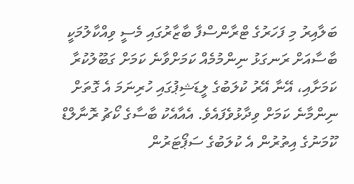ބަލާއިރު މި ފަހަރުގެ ޓްރާންސްފާ ބާޒާރުގައި މެސީ ވިއްކާލުމަކީ ބާސާއަށް ރަނގަޅު ނިންމުމެއް ކަމަށްވާނެ ކަމަށް ގަބޫލުކުރާ ކަމަށާއި، އޭނާ އޭރު ކުލަބުގެ ލީޑަޝިޕުގައި ހުރިނަމަ އެ ގޮތަށް ނިންމާނެ ކަމަށް ވިދާޅުވެފައެވެ. އެއާއެކު ބާސާގެ ކޯޗު ރޮނާލްޑް ކޫމަނުގެ އިތުރުން އެ ކުލަބުގެ ސަޕޯޓަރުން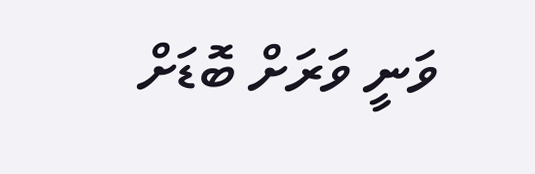ވަނީ ވަރަށް ބޮޑަށް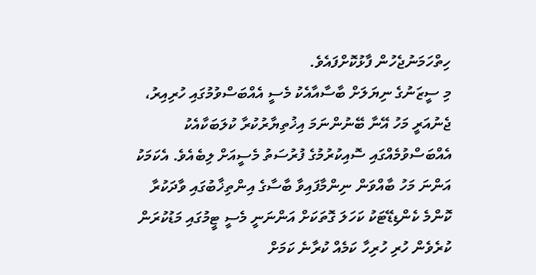ހިތްހަމަނުޖެހުން ފާޅުކޮށްފައެވެ.
މި ސީޒަނުގެ ނިޔަލަށް ބާސާއާއެކު މެސީ އެއްބަސްވުމުގައި ހުރިއިރު، ޖެނުއަރީ މަހު އޭނާ ބޭނުންނަމަ އިޚުތިޔާރުކުރާ ކުލަބަކާއެކު އެއްބަސްވުމެއްގައި ސޮއިކުރުމުގެ ފުރުސަތު މެސީއަށް ލިބެއެވެ. އެކަމަކު އަންނަ މަހު ބާއްވަން ނިންމާފައިވާ ބާސާގެ އިންތިޚާބުގައި ވާދަކުރާ ކޮންމެ ކެންޑިޑޭޓަކު ކަހަލަ ގޮތަކަށް އަންނަނީ މެސީ ޓީމުގައި މަޑުކުރަން ކުރެވެން ހުރި ހުރިހާ ކަމެއް ކުރާނެ ކަމަށް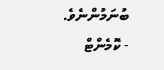ބުނަމުންނެވެ.
- ކޮމެންޓް